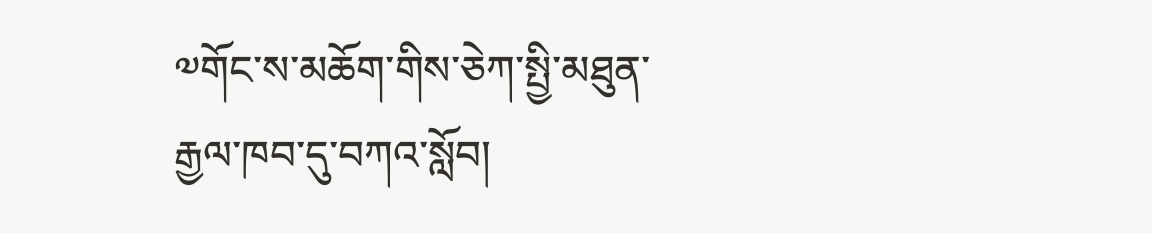༧གོང་ས་མཆོག་གིས་ཅེཀ་སྤྱི་མཐུན་རྒྱལ་ཁབ་དུ་བཀའ་སློབ།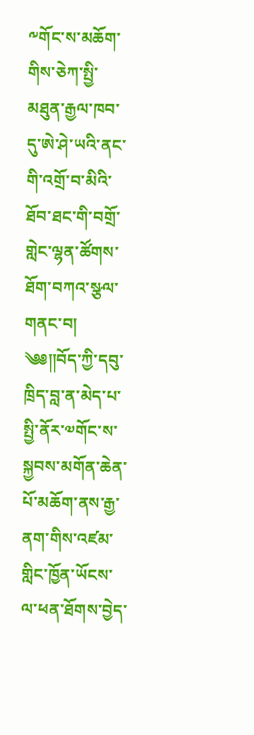༸གོང་ས་མཆོག་གིས་ཅེཀ་སྤྱི་མཐུན་རྒྱལ་ཁབ་དུ་ཨེ་ཤེ་ཡའི་ནང་གི་འགྲོ་བ་མིའི་ཐོབ་ཐང་གི་བགྲོ་གླེང་ལྷན་ཚོགས་ཐོག་བཀའ་སྩལ་གནང་བ།
༄༅༎བོད་ཀྱི་དབུ་ཁྲིད་བླ་ན་མེད་པ་སྤྱི་ནོར་༧གོང་ས་སྐྱབས་མགོན་ཆེན་པོ་མཆོག་ནས་རྒྱ་ནག་གིས་འཛམ་གླིང་ཁྱོན་ཡོངས་ལ་ཕན་ཐོགས་བྱེད་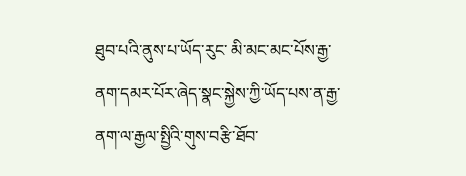ཐུབ་པའི་ནུས་པ་ཡོད་རུང་ མི་མང་མང་པོས་རྒྱ་ནག་དམར་པོར་ཞེད་སྣང་སྐྱེས་ཀྱི་ཡོད་པས་ན་རྒྱ་ནག་ལ་རྒྱལ་སྤྱིའི་གུས་བརྩི་ཐོབ་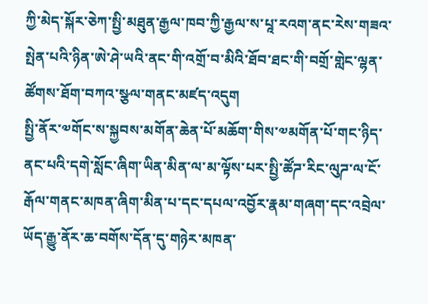ཀྱི་མེད་སྐོར་ཅེཀ་སྤྱི་མཐུན་རྒྱལ་ཁབ་ཀྱི་རྒྱལ་ས་པཱ་རའག་ནང་རེས་གཟའ་སྤེན་པའི་ཉིན་ཨེ་ཤེ་ཡའི་ནང་གི་འགྲོ་བ་མིའི་ཐོབ་ཐང་གི་བགྲོ་གླེང་ལྷན་ཚོགས་ཐོག་བཀའ་སྩལ་གནང་མཛད་འདུག
སྤྱི་ནོར་༧གོང་ས་སྐྱབས་མགོན་ཆེན་པོ་མཆོག་གིས་༧མགོན་པོ་གང་ཉིད་ནང་པའི་དགེ་སློང་ཞིག་ཡིན་མིན་ལ་མ་ལྟོས་པར་སྤྱི་ཚོཌ་རིང་ལུཌ་ལ་ངོ་རྒོལ་གནང་མཁན་ཞིག་མིན་པ་དང་དཔལ་འབྱོར་རྣམ་གཞག་དང་འབྲེལ་ཡོད་རྒྱུ་ནོར་ཆ་བགོས་དོན་དུ་གཉེར་མཁན་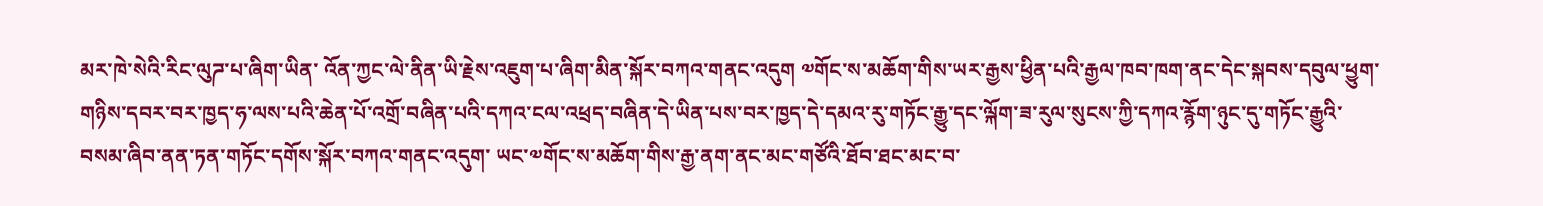མར་ཁེ་སེའི་རིང་ལུཌ་པ་ཞིག་ཡིན་ འོན་ཀྱང་ལེ་ནིན་ཡི་རྗེས་འཇུག་པ་ཞིག་མིན་སྐོར་བཀའ་གནང་འདུག ༧གོང་ས་མཆོག་གིས་ཡར་རྒྱས་ཕྱིན་པའི་རྒྱལ་ཁབ་ཁག་ནང་དེང་སྐབས་དབུལ་ཕྱུག་གཉིས་དབར་བར་ཁྱད་ཧ་ལས་པའི་ཆེན་པོ་འགྲོ་བཞིན་པའི་དཀའ་ངལ་འཕྲད་བཞིན་དེ་ཡིན་པས་བར་ཁྱད་དེ་དམའ་རུ་གཏོང་རྒྱུ་དང་ལྐོག་ཟ་རུལ་སུངས་ཀྱི་དཀའ་རྙོག་ཉུང་དུ་གཏོང་རྒྱུའི་བསམ་ཞིབ་ནན་ཏན་གཏོང་དགོས་སྐོར་བཀའ་གནང་འདུག་ ཡང་༧གོང་ས་མཆོག་གིས་རྒྱ་ནག་ནང་མང་གཙོའི་ཐོབ་ཐང་མང་བ་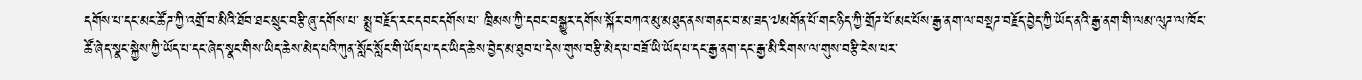དགོས་པ་དང་མང་ཚོཌ་ཀྱི་འགྲོ་བ་མིའི་ཐོབ་ཐང་སྲུང་བརྩི་ཞུ་དགོས་པ་ སྨྲ་བརྗོད་རང་དབང་དགོས་པ་ ཁྲིམས་ཀྱི་དབང་བསྒྱུར་དགོས་སྐོར་བཀའ་མུ་མཐུད་ནས་གནང་བ་མ་ཟད་༧མགོན་པོ་གང་ཉིད་ཀྱི་གྲོཌ་པོ་མང་པོས་རྒྱ་ནག་ལ་བསྡཌ་བརྗོད་བྱེད་ཀྱི་ཡོད་ནའི་རྒྱ་ནག་གི་ལམ་ལུཌ་ལ་ཁོང་ཚོ་ཞེད་སྣང་སྐྱེས་ཀྱི་ཡོད་པ་དང་ཞེད་སྣང་གིས་ཡིད་ཆེས་མེད་པའི་ཀུན་སློང་སློང་གི་ཡོད་པ་དང་ཡིད་ཆེས་བྱེད་མ་ཐུབ་པ་དེས་གུས་བརྩི་མེད་པ་བཟོ་ཡི་ཡོད་པ་དང་རྒྱ་ནག་དང་རྒྱ་མི་རིགས་ལ་གུས་བརྩི་ངེས་པར་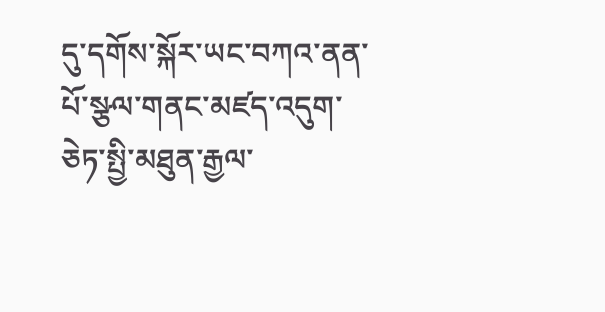དུ་དགོས་སྐོར་ཡང་བཀའ་ནན་པོ་སྩལ་གནང་མཛད་འདུག་ ཅེཏ་སྤྱི་མཐུན་རྒྱལ་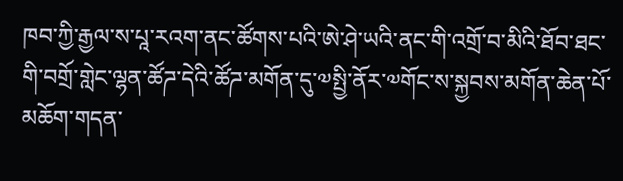ཁབ་ཀྱི་རྒྱལ་ས་པཱ་རའག་ནང་ཚོགས་པའི་ཨེ་ཤེ་ཡའི་ནང་གི་འགྲོ་བ་མིའི་ཐོབ་ཐང་གི་བགྲོ་གླེང་ལྷན་ཚོཌ་དེའི་ཚོཌ་མགོན་དུ་༧སྤྱི་ནོར་༧གོང་ས་སྐྱབས་མགོན་ཆེན་པོ་མཆོག་གདན་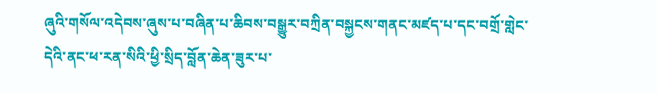ཞུའི་གསོལ་འདེབས་ཞུས་པ་བཞིན་པ་ཆིབས་བསྒྱུར་བཀྲིན་བསྐྱངས་གནང་མཛད་པ་དང་བགྲོ་གླེང་དེའི་ནང་ཕ་རན་སིའི་ཕྱི་སྲིད་བློན་ཆེན་ཟུར་པ་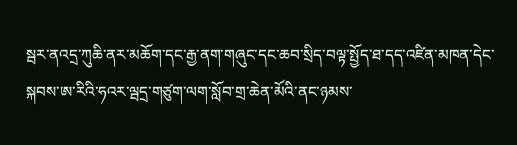སྦར་ནའདྲ་ཀུཆི་ནར་མཆོག་དང་རྒྱ་ནག་གཞུང་དང་ཆབ་སྲིད་བལྟ་སྤྱོད་ཐ་དད་འཛིན་མཁན་དེང་སྐབས་ཨ་རིའི་ཧའར་ལྦདྲ་གཙུག་ལག་སློབ་གྲ་ཆེན་མོའི་ནང་ཉམས་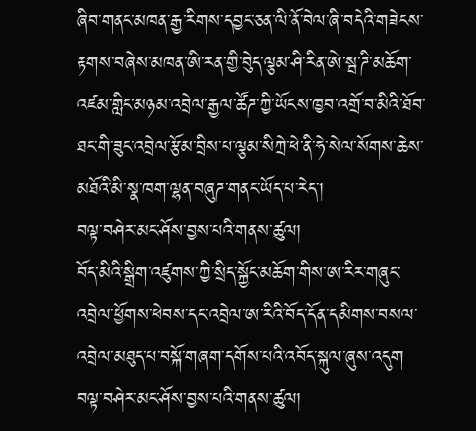ཞིབ་གནང་མཁན་རྒྱ་རིགས་དབྱང་ཅན་ལི་ནོ་བེལ་ཞི་བདེའི་གཟེངས་རྟགས་བཞེས་མཁན་ཨི་རན་གྱི་བེུད་ལྕམ་ཤི་རིན་ཨེ་སྦ་ཌི་མཆོག་ འཛམ་གླིང་མཉམ་འབྲེལ་རྒྱལ་ཚོཌ་ཀྱི་ཡོངས་ཁྱབ་འགྲོ་བ་མིའི་ཐོབ་ཐང་གི་ཟུང་འབྲེལ་རྩོམ་བྲིས་པ་ལྕམ་སིཀྲེ་ཕེ་ནི་ཧེ་སེལ་སོགས་ཆེས་མཐོའི་མི་སྣ་ཁག་ལྷན་བཞུཌ་གནང་ཡོད་པ་རེད་།
བལྟ་བཤེར་མང་ཤོས་བྱས་པའི་གནས་ཚུལ།
བོད་མིའི་སྒྲིག་འཛུགས་ཀྱི་སྲིད་སྐྱོང་མཆོག་གིས་ཨ་རིར་གཞུང་འབྲེལ་ཕྱོགས་ཕེབས་དང་འབྲེལ་ཨ་རིའི་བོད་དོན་དམིགས་བསལ་འབྲེལ་མཐུད་པ་བསྐོ་གཞག་དགོས་པའི་འབོད་སྐུལ་ཞུས་འདུག
བལྟ་བཤེར་མང་ཤོས་བྱས་པའི་གནས་ཚུལ།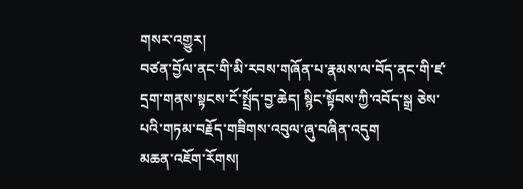གསར་འགྱུར།
བཙན་བྱོལ་ནང་གི་མི་རབས་གཞོན་པ་རྣམས་ལ་བོད་ནང་གི་ཛ་དྲག་གནས་སྟངས་ངོ་སྤྲོད་བྱ་ཆེད། སྙིང་སྟོབས་ཀྱི་འབོད་སྒྲ ཅེས་པའི་གཏམ་བརྗོད་གཟིགས་འབུལ་ཞུ་བཞིན་འདུག
མཆན་འཇོག་རོགས།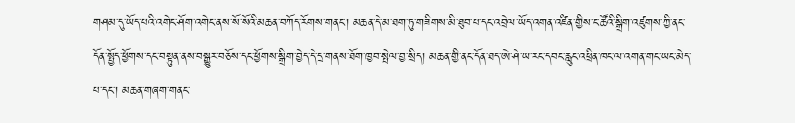གཤམ་དུ་ཡོད་པའི་འགེང་ཤོག་འགེང་ནས་སོ་སོའི་མཆན་བཀོད་རོགས་གནང་། མཆན་དེ་མ་ཐག་ཏུ་གཟིགས་མི་ཐུབ་པ་དང་འབྲེལ་ཡོད་འགན་འཛིན་གྱིས་ང་ཚོའི་སྒྲིག་འཛུགས་ཀྱི་ནང་དོན་སྤྱོད་ཕྱོགས་དང་བསྟུན་ནས་བསྒྱུར་བཅོས་དང་ཕྱོགས་སྒྲིག་བྱེད་དེ་དྲ་གནས་ཐོག་ཁྱབ་སྤེལ་བྱ་སྲིད། མཆན་གྱི་ནང་དོན་ཐད་ཨེ་ཤེ་ཡ་རང་དབང་རླུང་འཕྲིན་ཁང་ལ་འགན་གང་ཡང་མེད་པ་དང་། མཆན་གཞག་གནང་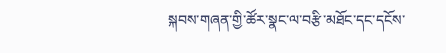སྐབས་གཞན་གྱི་ཚོར་སྣང་ལ་བརྩི་མཐོང་དང་དངོས་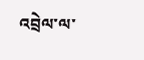འབྲེལ་ལ་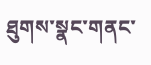ཐུགས་སྣང་གནང་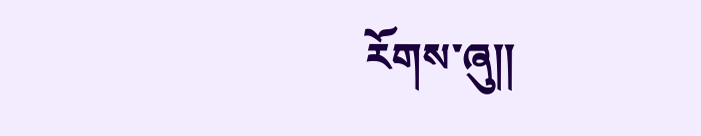རོགས་ཞུ༎